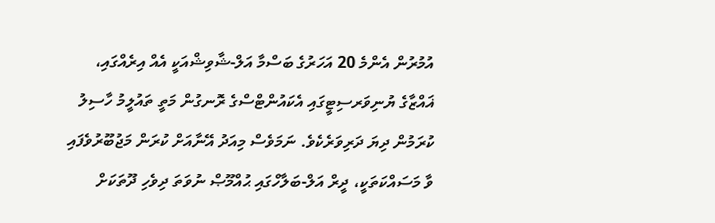އުމުރުން އެންމެ 20 އަހަރުގެ ބަސްމާ އަލް-ޝާވިޝްއަކީ އެއް އިރެއްގައި، ޣައްޒާގެ ޔުނިވަރސިޓީގައި އެކައުންޓްސްގެ ރޮނގުން މަތީ ތައުލީމު ހާސިލު ކުރަމުން ދިޔަ ދަރިވަރެކެވެ. ނަމަވެސް މިއަދު އޭނާއަށް ކުރަން މަޖުބޫރުވެފައި ވާ މަސައްކަތަކީ، ދީރް އަލް-ބަލާހްގައި ޙުއްމޫޞް ނުވަތަ ދިވެހި ދޫތަކަށް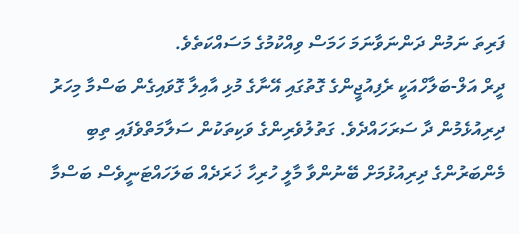ފަރިތަ ނަމުން ދަންނަވާނަމަ ހަމަސް ވިއްކުމުގެ މަސައްކަތެވެ.
ދީރް އަލް-ބަލާހްއަކީ ރެފިއުޖީންގެ ގޮތުގައި އޭނާގެ މުޅި އާއިލާ ގޮވައިގެން ބަސްމާ މިހަރު ދިރިއުޅެމުން ދާ ސަރަހައްދެވެ. ގަތުލުވެރިންގެ ވަކިތަކުން ސަލާމަތްވެފައި ތިބި މެންބަރުންގެ ދިރިއުޅުމަށް ބޭނުންވާ މާލީ ހުރިހާ ޚަރަދެއް ބަލަހައްޓަނީވެސް ބަސްމާ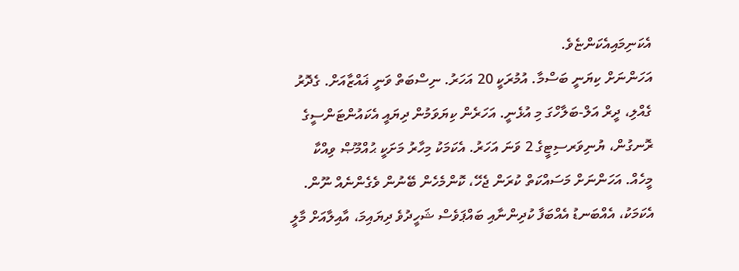އެކަނިމައިއެކަންޏެވެ.
އަހަންނަށް ކިޔަނީ ބަސްމާ. އުމުރަކީ 20 އަހަރު. ނިސްބަތް ވަނީ ޣައްޒާއަށް. ގެދޮރު ގެއްލި، ދީރް އަލް-ބަލާހްގަ މި އުޅެނީ. އަހަރެން ކިޔަވަމުން ދިޔައީ އެކައުންޓަންސީގެ ރޮނގުން، ޔުނިވަރސިޓީގެ 2 ވަނަ އަހަރު. އެކަމަކު މިހާރު މަށަކީ ޙުއްމޫޞް ވިއްކާ މީހެއް. އަހަންނަށް މަސައްކަތް ކުރަން ޖެހޭ، ކޮންމެހެން ބޭނުން ވެގެންނެއް ނޫން. އެކަމަކު، އެއްބަނޑު އެއްބަފާ ކުދިންނާއި ބައްޕަވެސް ޝަހީދުވެ ދިޔައިމަ، އާއިލާއަށް މާލީ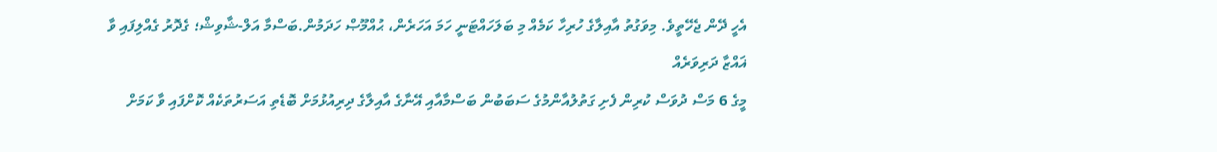އެހީ ދޭން ޖެހޭތީވެ. މިވަގުތު އާއިލާގެ ހުރިހާ ކަމެއް މި ބަލަހައްޓަނީ ހަމަ އަހަރެން، ޙުއްމޫޞް ހަދަމުން.ބަސްމާ އަލް-ޝާވިޝް؛ ގެދޮރު ގެއްލިފައި ވާ ޣައްޒާ ދަރިވަރެއް
މީގެ 6 މަސް ދުވަސް ކުރިން ފެށި ގަތުލުއާންމުގެ ސަބަބުން ބަސްމާއާއި އޭނާގެ އާއިލާގެ ދިރިއުޅުމަށް ބޮޑެތި އަސަރުތަކެއް ކޮށްފައި ވާ ކަމަށް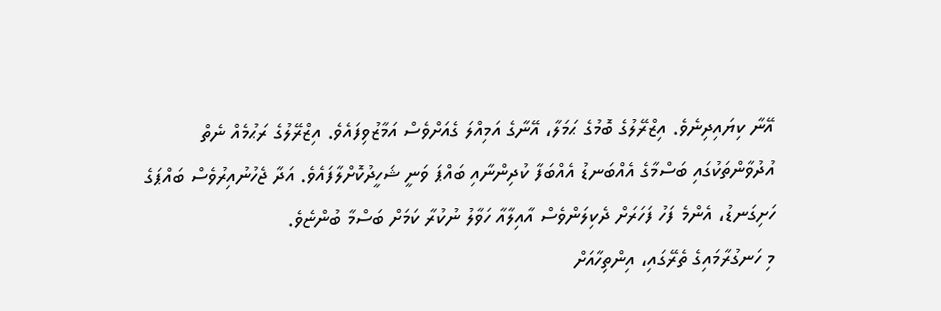އޭނާ ކިޔައިދިނެވެ. އިޒްރޭލުގެ ބޮމުގެ ޙަމަލާ، އޭނާގެ އަމިއްލަ ގެއަށްވެސް އަމާޒުވިފައެވެ. އިޒްރޭލުގެ ރަޙުމެއް ނެތް އުދުވާންތަކުގައި ބަސްމާގެ އެއްބަނޑު އެއްބަފާ ކުދިންނާއި ބައްޕަ ވަނީ ޝަހީދުކޮށްލާފައެވެ. އަދާ ޖެހުނުއިރުވެސް ބައްޕަގެ ހަށިގަނޑު، އެންމެ ފަހު ފަހަރަށް ދެކިލަންވެސް އާއިލާއާ ހަވާލު ނުކުރާ ކަމަށް ބަސްމާ ބުންޏެވެ.
މި ހަނގުރާމައިގެ ތެރޭގައި، އިންތިހާއަށް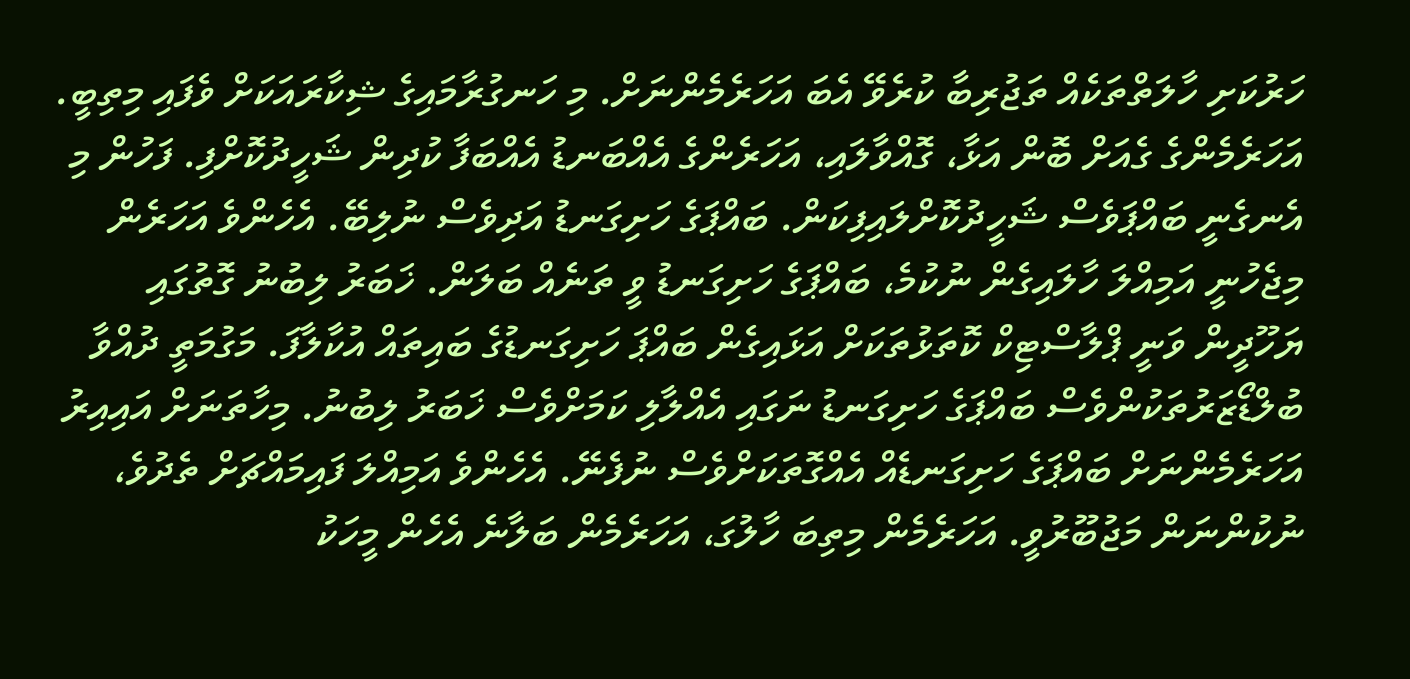ހަރުކަށި ހާލަތްތަކެއް ތަޖުރިބާ ކުރެވޭ އެބަ އަހަރެމެންނަށް. މި ހަނގުރާމައިގެ ޝިކާރައަކަށް ވެފައި މިތިބީ. އަހަރެމެންގެ ގެއަށް ބޮން އަޅާ، ގޮއްވާލައި، އަހަރެންގެ އެއްބަނޑު އެއްބަފާ ކުދިން ޝަހީދުކޮށްފި. ފަހުން މި އެނގެނީ ބައްޕަވެސް ޝަހީދުކޮށްލައިފިކަން. ބައްޕަގެ ހަށިގަނޑު އަދިވެސް ނުލިބޭ. އެހެންވެ އަހަރެން މިޖެހުނީ އަމިއްލަ ހާލައިގެން ނުކުމެ، ބައްޕަގެ ހަށިގަނޑު ވީ ތަނެއް ބަލަން. ޚަބަރު ލިބުނު ގޮތުގައި ޔަހޫދީން ވަނީ ޕްލާސްޓިކް ކޮތަޅުތަކަށް އަޅައިގެން ބައްޕަ ހަށިގަނޑުގެ ބައިތައް އުކާލާފަ. މަގުމަތީ ދުއްވާ ބުލްޑޯޒަރުތަކުންވެސް ބައްޕަގެ ހަށިގަނޑު ނަގައި އެއްލާލި ކަމަށްވެސް ޚަބަރު ލިބުނު. މިހާތަނަށް އައިއިރު އަހަރެމެންނަށް ބައްޕަގެ ހަށިގަނޑެއް އެއްގޮތަކަށްވެސް ނުފެނޭ. އެހެންވެ އަމިއްލަ ފައިމައްޗަށް ތެދުވެ، ނުކުންނަން މަޖުބޫރުވީ. އަހަރެމެން މިތިބަ ހާލުގަ، އަހަރެމެން ބަލާނެ އެހެން މީހަކު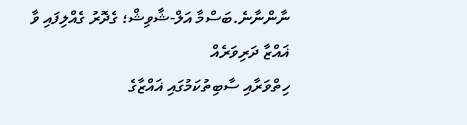ނާންނާނެ.ބަސްމާ އަލް-ޝާވިޝް؛ ގެދޮރު ގެއްލިފައި ވާ ޣައްޒާ ދަރިވަރެއް
ހިތްވަރާއި ސާބިތުކަމުގައި ޣައްޒާގެ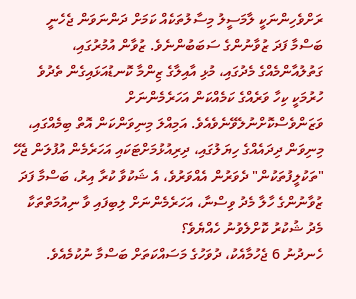ރަށްވެހިންނަކީ ލާމަސީލު މިސާލުތަކެއް ކަމަށް ދަންނަވަން ޖެހެނީ ބަސްމާ ފަދަ ޒުވާނުންގެ ސަބަބުންނެވެ. ޒުވާން އުމުރުގައި، ގަތުލުއާންމެއްގެ މެދުގައި، މުޅި އާއިލާގެ ޒިންމާ ކޮނޑުއަޅައިގެން ތެދުވެ ހުރުމަކީ ކިހާ ވަރެއްގެ ކަމެއްކަން އަހަރެމެންނަށް ވަޒަންވެސްކޮށްނުލެވޭނެވެއެވެ. އަމިއްލަ މިނިވަންކަން އޮތް ބިމެއްގައި، މިނިވަން ދިދައެއްގެ ހިޔަލުގައި، ދިރިއުޅުމަށްޓަކައި އަހަރެމެން އުފުލަން ޖެހޭ "ތަކުލީފުތަކުން" ދެވަރުން އެއްވަރުވެ، އެ ޝަކުވާ ކުރާ އިރު، ބަސްމާ ފަދަ ޒުވާނުންގެ ހާލާ މެދު ވިސްނާ، އަހަރެމެންނަށް ލިބިފައި ވާ ނިއުމަތްތަކާ މެދު ޝުކުރު ކޮށްލެވުނު ހެއްޔެވެ؟
ހެނދުނު 6 ޖެހުމާއެކު، ދުވަހުގެ މަސައްކަތަށް ބަސްމާ ނުކުމެއެވެ.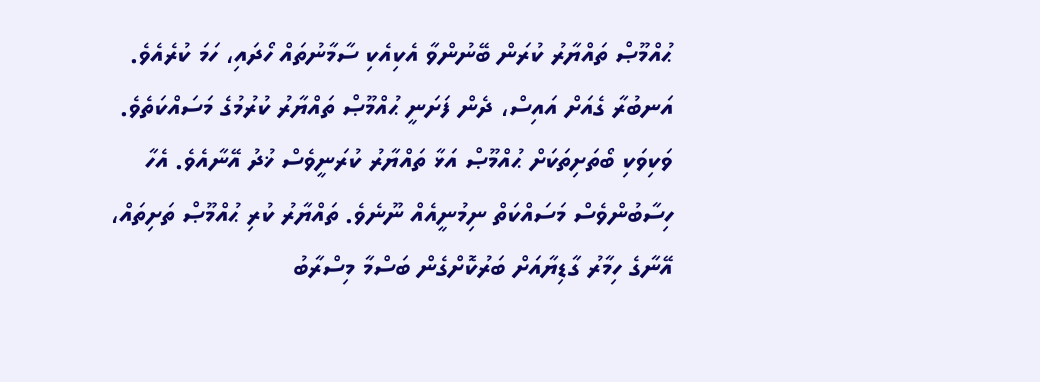ޙުއްމޫޞް ތައްޔާރު ކުރަން ބޭނުންވާ އެކިއެކި ސާމާނުތައް ހޯދައި، ހަމަ ކުރެއެވެ. އަނބުރާ ގެއަށް އައިސް، ދެން ފަށަނީ ޙުއްމޫޞް ތައްޔާރު ކުރުމުގެ މަސައްކަތެވެ. ވަކިވަކި ބޯތަށިތަކަށް ޙުއްމޫޞް އަޅާ ތައްޔާރު ކުރަނީވެސް ޚުދު އޭނާއެވެ. އެހާ ހިސާބުންވެސް މަސައްކަތް ނިމުނީއެއް ނޫނެވެ. ތައްޔާރު ކުރި ޙުއްމޫޞް ތަށިތައް، އޭނާގެ ހިމާރު ގާޑިޔާއަށް ބަރުކޮށްގެން ބަސްމާ މިސްރާބު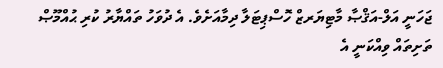ޖަހަނީ އަލް-އަޤްޞާ މާޓިޔަރޒް ހޮސްޕިޓަލާ ދިމާއަށެވެ. އެ ދުވަހު ތައްޔާރު ކުރި ޙުއްމޫޞް ތަށިތައް ވިއްކަނީ އެ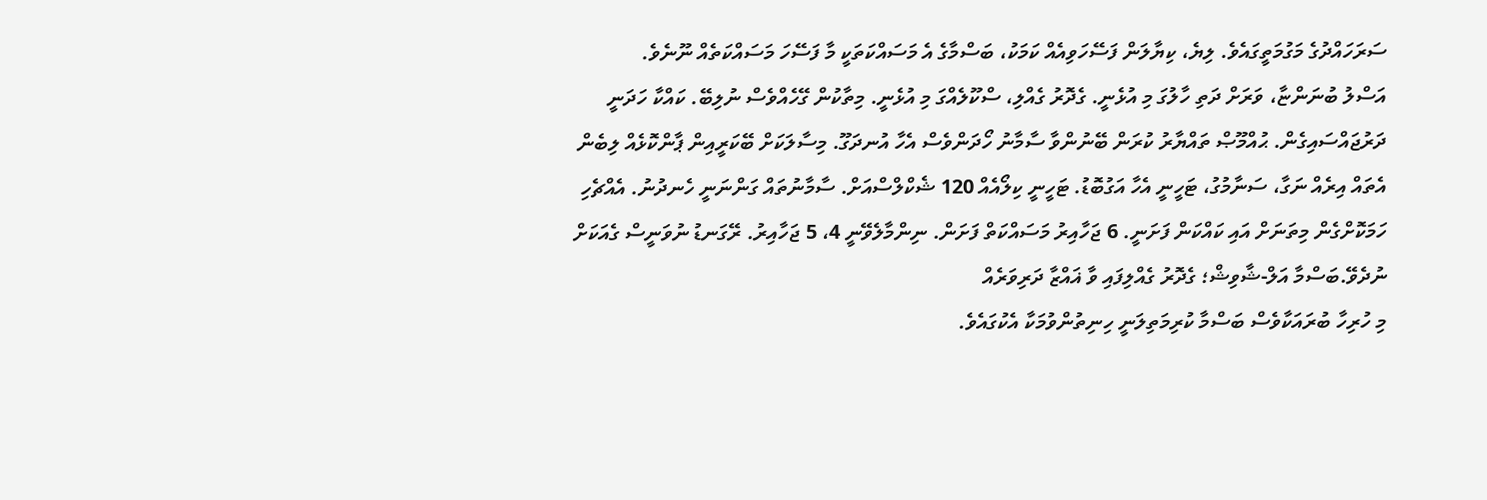ސަރަހައްދުގެ މަގުމަތީގައެވެ. ލިޔެ، ކިޔާލަން ފަސޭހަވިއެއް ކަމަކު، ބަސްމާގެ އެ މަސައްކަތަކީ މާ ފަސޭހަ މަސައްކަތެއް ނޫނެވެ.
އަސްލު ބުނަންޏާ، ވަރަށް ދަތި ހާލުގަ މި އުޅެނީ. ގެދޮރު ގެއްލި، ސްކޫލެއްގަ މި އުޅެނީ. މިތާކުން ގޭހެއްވެސް ނުލިބޭ. ކައްކާ ހަދަނީ ދަރުޖައްސައިގެން. ޙުއްމޫޞް ތައްޔާރު ކުރަން ބޭނުންވާ ސާމާނު ހޯދަންވެސް އެހާ އުނދަގޫ. މިސާލަކަށް ބޭކަރީއިން ޕާންކޮޅެއް ލިބެން އެތައް އިރެއް ނަގާ، ސަނާމުގު، ޓަހީނީ އެހާ އަގުބޮޑު. ޓަހީނީ ކިލޯއެއް 120 ޝެކްލްސްއަށް. ސާމާނުތައް ގަންނަނީ ހެނދުނު. އެއްޗެހި ހަމަކޮށްގެން މިތަނަށް އައި ކައްކަން ފަށަނީ. 6 ޖަހާއިރު މަސައްކަތް ފަށަން. ނިންމާލެވޭނީ 4، 5 ޖަހާއިރު. ރޭގަނޑު ނުވަނީސް ގެއަކަށް ނުދެވޭ.ބަސްމާ އަލް-ޝާވިޝް؛ ގެދޮރު ގެއްލިފައި ވާ ޣައްޒާ ދަރިވަރެއް
މި ހުރިހާ ބުރައަކާވެސް ބަސްމާ ކުރިމަތިލަނީ ހިނިތުންވުމަކާ އެކުގައެވެ.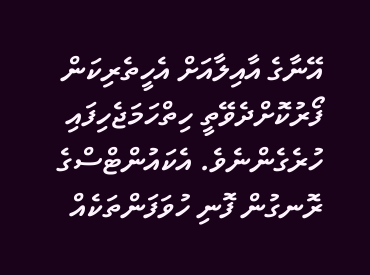އޭނާގެ އާއިލާއަށް އެހީތެރިކަން ފޯރުކޮށްދެވޭތީ ހިތްހަމަޖެހިފައި ހުރެގެންނެވެ. އެކައުންޓްސްގެ ރޮނގުން ފޮނި ހުވަފަންތަކެއް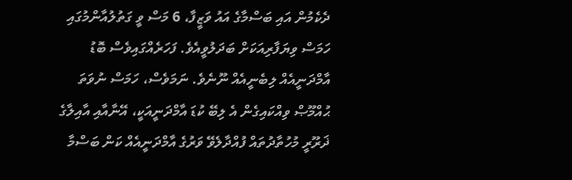ދެކެމުން އައި ބަސްމާގެ އައު ވަޒީފާ، 6 މަސް ވީ ގަތުލުއާންމުގައި ހަމަސް ވިޔަފާރިއަކަށް ބަދަލުވީއެވެ. ފަހަރެއްގައިވެސް ބޮޑު އާމްދަނީއެއް ލިބެނީއެއް ނޫނެވެ. ނަމަވެސް، ހަމަސް ނުވަތަ ޙުއްމޫޞް ވިއްކައިގެން އެ ލިބޭ ކުޑަ އާމްދަނީއަކީ، އޭނާއާއި އާއިލާގެ ޛަރޫރީ މުހުތާދުތައް ފުއްދާލެވޭ ވަރުގެ އާމްދަނީއެއް ކަން ބަސްމާ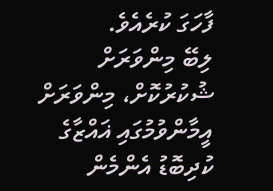ފާހަގަ ކުރެއެވެ.
ލިބޭ މިންވަރަށް ޝުކުރުކޮށް، މިންވަރަށް އީމާންވުމުގައި ޣައްޒާގެ ކުދިބޮޑު އެންމެން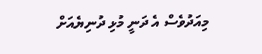މިއަދުވެސް އެ ދަނީ މުޅި ދުނިޔެއަށް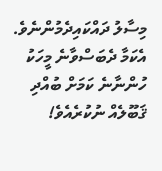މިސާލު ދައްކައިދެމުންނެވެ. އެކަމާ ދެބަސްވާނެ މީހަކު ހުންނާނެ ކަމަށް ބުއްދި ޤަބޫލެއް ނުކުރެއެވެ!